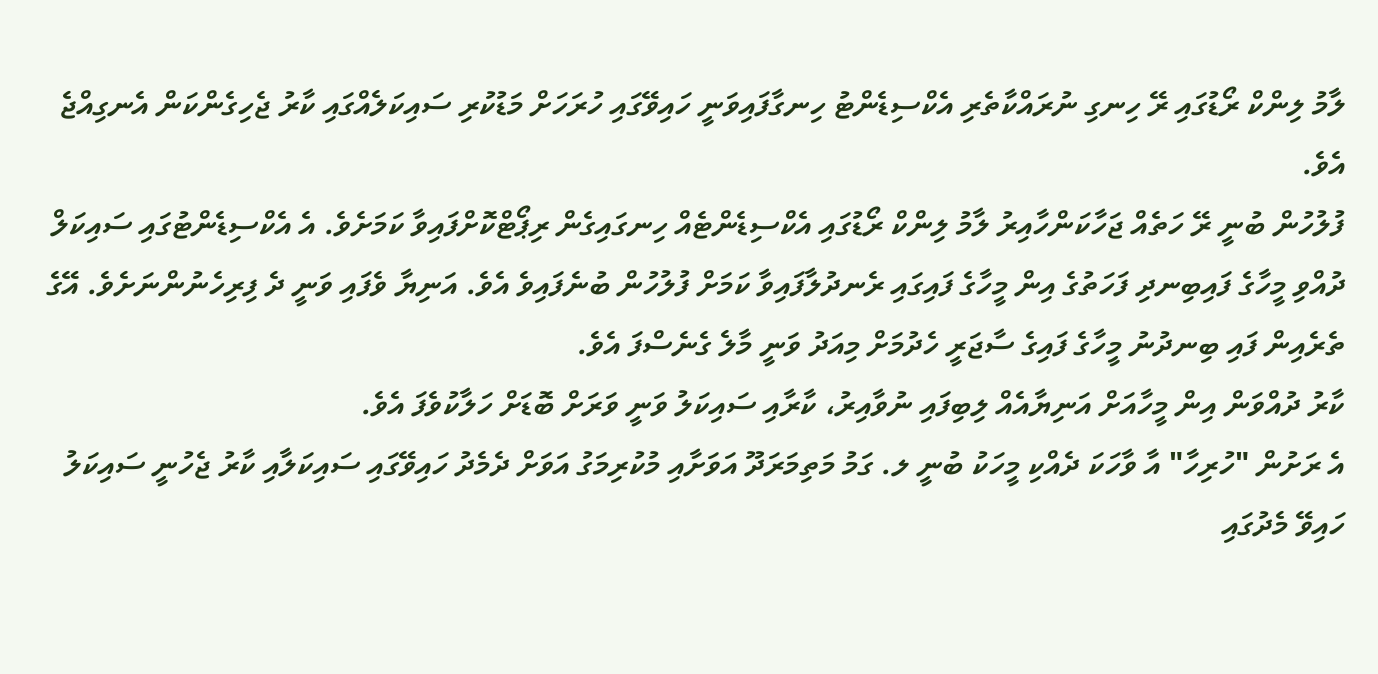ލާމު ލިންކް ރޯޑުގައި ރޭ ހިނގި ނުރައްކާތެރި އެކްސިޑެންޓު ހިނގާފައިވަނީ ހައިވޭގައި ހުރަހަށް މަޑުކުރި ސައިކަލެއްގައި ކާރު ޖެހިގެންކަން އެނގިއްޖެ އެވެ.
ފުލުހުން ބުނީ ރޭ ހަތެއް ޖަހާކަންހާއިރު ލާމު ލިންކް ރޯޑުގައި އެކްސިޑެންޓެއް ހިނގައިގެން ރިޕޯޓްކޮށްފައިވާ ކަމަށެވެ. އެ އެކްސިޑެންޓުގައި ސައިކަލް ދުއްވި މީހާގެ ފައިބިނދި ފަހަތުގެ އިން މީހާގެ ފައިގައި ރެނދުލާފައިވާ ކަމަށް ފުލުހުން ބުނެފައިވެ އެވެ. އަނިޔާ ވެފައި ވަނީ ދެ ފިރިހެނުންނަށެވެ. އޭގެ ތެރެއިން ފައި ބިނދުނު މީހާގެ ފައިގެ ސާޖަރީ ހެދުމަށް މިއަދު ވަނީ މާލެ ގެނެސްފަ އެވެ.
ކާރު ދުއްވަން އިން މީހާއަށް އަނިޔާއެއް ލިބިފައި ނުވާއިރު، ކާރާއި ސައިކަލު ވަނީ ވަރަށް ބޮޑަށް ހަލާކުވެފަ އެވެ.
އެ ރަށުން "ހުރިހާ" އާ ވާހަކަ ދެއްކި މީހަކު ބުނީ ލ. ގަމު މަތިމަރަދޫ އަވަށާއި މުކުރިމަގު އަވަށް ދެމެދު ހައިވޭގައި ސައިކަލާއި ކާރު ޖެހުނީ ސައިކަލު ހައިވޭ މެދުގައި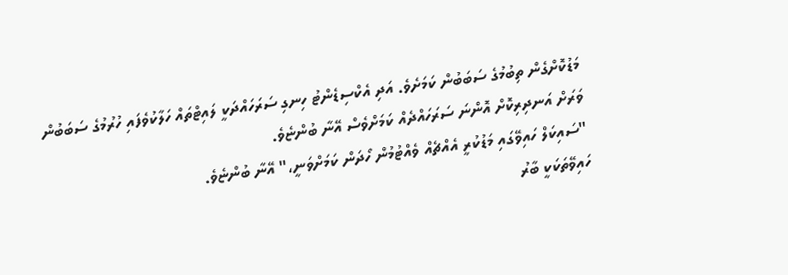މަޑުކޮށްގެން ތިބުމުގެ ސަބަބުން ކަމަށެވެ. އަދި އެކްސިޑެންޓު ހިނގި ސަރަހައްދަކީ ލައިޓްތައް ހަލާކުވެފައި ހުރުމުގެ ސަބަބުން ވަރަށް އަނދިރިކޮށް އޮންނަ ސަރަހައްދެއް ކަމަށްވެސް އޭނާ ބުންޏެވެ.
"ސައިކަލް ހައިވޭގައި މަޑުކުރީ އެއްޗެއް ވެއްޓުމުން ހޯދަން ކަމަށްވަނީ،" އޭނާ ބުންޏެވެ.
ހައިވޭތަކަކީ ބާރު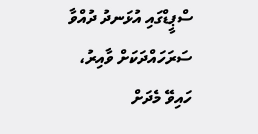ސްޕީޑްގައި އުޅަނދު ދުއްވާ ސަރަހައްދަކަށް ވާއިރު، ހައިވޭ މެދަށް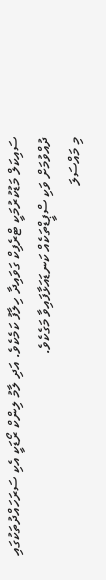ސައިކަލް މަޑުކުރުމަކީ ޓްރެފިކް ގަވައިދާ ހިލާފު ކަމެކެވެ. އަދި ލާމު ލިންކް ރޯޑަކީ އެކި ސަރަހައްދުތަކުގައި ދުއްވުމަށް ވަކި ސްޕީޑްތަކެއް ކަނޑައަޅާފައިވާ މަގެކެވެ.
މި މައްސަލަ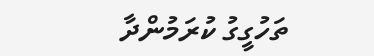ތަހުގީގު ކުރަމުންދާ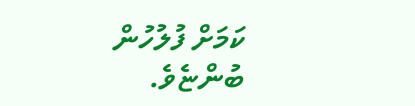ކަމަށް ފުލުހުން ބުންޏެވެ.